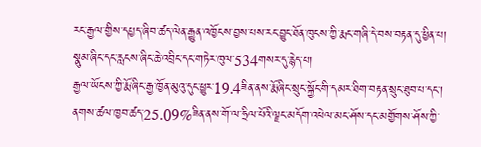རང་རྒྱལ་གྱིས་དཔྱད་ཞིབ་ཚད་ལེན་རྒྱུན་འཁྱོངས་བྱས་པས་རང་བྱུང་ཐོན་ཁུངས་ཀྱི་རྨང་གཞི་དེ་བས་བརྟན་དུ་ཕྱིན་པ།
སྣུམ་ཞིང་དང་རླངས་ཞིང་ཆེ་འབྲིང་དང་གཏེར་ཁུལ་534གསར་དུ་རྙེད་པ།
རྒྱལ་ཡོངས་ཀྱི་རྨོ་ཞིང་རྒྱ་ཁྱོན་མུའུ་དུང་ཕྱུར་19.4ཟིན་ནས་རྨོ་ཞིང་སྲུང་སྐྱོང་གི་དམར་ཐིག་བརྟན་སྲུང་ཐུབ་པ་དང་། ནགས་ཚལ་ཁྱབ་ཚད་25.09%ཟིན་ནས་གོ་ལ་ཧྲིལ་པོའི་ལྗང་མདོག་འཕེལ་མང་ཤོས་དང་མགྱོགས་ཤོས་ཀྱི་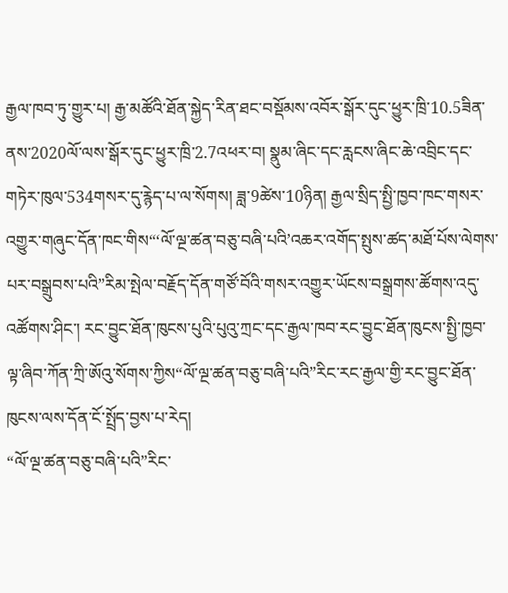རྒྱལ་ཁབ་ཏུ་གྱུར་པ། རྒྱ་མཚོའི་ཐོན་སྐྱེད་རིན་ཐང་བསྡོམས་འབོར་སྒོར་དུང་ཕྱུར་ཁྲི་10.5ཟིན་ནས་2020ལོ་ལས་སྒོར་དུང་ཕྱུར་ཁྲི་2.7འཕར་བ། སྣུམ་ཞིང་དང་རླངས་ཞིང་ཆེ་འབྲིང་དང་གཏེར་ཁུལ་534གསར་དུ་རྙེད་པ་ལ་སོགས། ཟླ་9ཚེས་10ཉིན། རྒྱལ་སྲིད་སྤྱི་ཁྱབ་ཁང་གསར་འགྱུར་གཞུང་དོན་ཁང་གིས“‘ལོ་ལྔ་ཚན་བཅུ་བཞི་པའི’འཆར་འགོད་སྤུས་ཚད་མཐོ་པོས་ལེགས་པར་བསྒྲུབས་པའི”རིམ་སྤེལ་བརྗོད་དོན་གཙོ་བོའི་གསར་འགྱུར་ཡོངས་བསྒྲགས་ཚོགས་འདུ་འཚོགས་ཤིང་། རང་བྱུང་ཐོན་ཁུངས་པུའི་པུའུ་ཀྲང་དང་རྒྱལ་ཁབ་རང་བྱུང་ཐོན་ཁུངས་སྤྱི་ཁྱབ་ལྟ་ཞིབ་ཀོན་ཀྲི་ཨོའུ་སོགས་ཀྱིས“ལོ་ལྔ་ཚན་བཅུ་བཞི་པའི”རིང་རང་རྒྱལ་གྱི་རང་བྱུང་ཐོན་ཁུངས་ལས་དོན་ངོ་སྤྲོད་བྱས་པ་རེད།
“ལོ་ལྔ་ཚན་བཅུ་བཞི་པའི”རིང་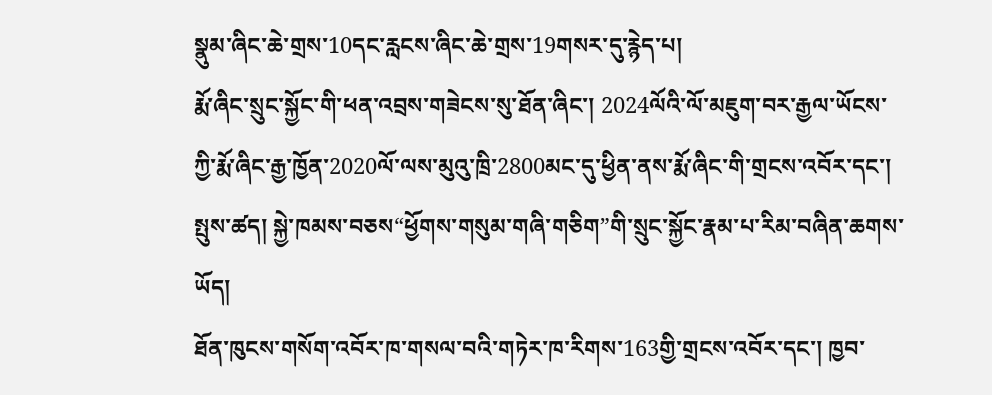སྣུམ་ཞིང་ཆེ་གྲས་10དང་རླངས་ཞིང་ཆེ་གྲས་19གསར་དུ་རྙེད་པ།
རྨོ་ཞིང་སྲུང་སྐྱོང་གི་ཕན་འབྲས་གཟེངས་སུ་ཐོན་ཞིང་། 2024ལོའི་ལོ་མཇུག་བར་རྒྱལ་ཡོངས་ཀྱི་རྨོ་ཞིང་རྒྱ་ཁྱོན་2020ལོ་ལས་མུའུ་ཁྲི་2800མང་དུ་ཕྱིན་ནས་རྨོ་ཞིང་གི་གྲངས་འབོར་དང་། སྤུས་ཚད། སྐྱེ་ཁམས་བཅས“ཕྱོགས་གསུམ་གཞི་གཅིག”གི་སྲུང་སྐྱོང་རྣམ་པ་རིམ་བཞིན་ཆགས་ཡོད།
ཐོན་ཁུངས་གསོག་འབོར་ཁ་གསལ་བའི་གཏེར་ཁ་རིགས་163གྱི་གྲངས་འབོར་དང་། ཁྱབ་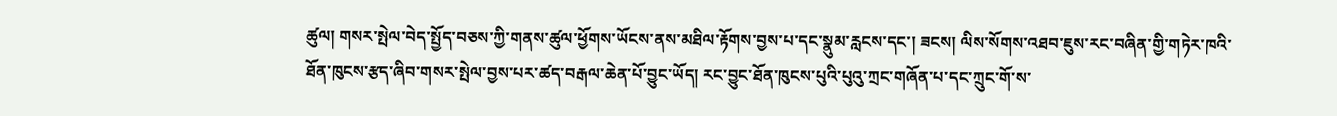ཚུལ། གསར་སྤེལ་བེད་སྤྱོད་བཅས་ཀྱི་གནས་ཚུལ་ཕྱོགས་ཡོངས་ནས་མཐིལ་རྟོགས་བྱས་པ་དང་སྣུམ་རླངས་དང་། ཟངས། ལིས་སོགས་འཐབ་ཇུས་རང་བཞིན་གྱི་གཏེར་ཁའི་ཐོན་ཁུངས་རྩད་ཞིབ་གསར་སྤེལ་བྱས་པར་ཚད་བརྒལ་ཆེན་པོ་བྱུང་ཡོད། རང་བྱུང་ཐོན་ཁུངས་པུའི་པུའུ་ཀྲང་གཞོན་པ་དང་ཀྲུང་གོ་ས་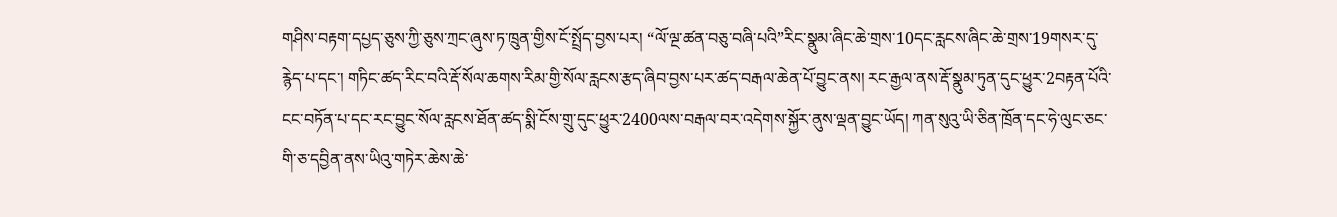གཤིས་བརྟག་དཔྱད་ཅུས་ཀྱི་ཅུས་ཀྲང་ཞུས་ཏ་ཁྲུན་གྱིས་ངོ་སྤྲོད་བྱས་པར། “ལོ་ལྔ་ཚན་བཅུ་བཞི་པའི”རིང་སྣུམ་ཞིང་ཆེ་གྲས་10དང་རླངས་ཞིང་ཆེ་གྲས་19གསར་དུ་རྙེད་པ་དང་། གཏིང་ཚད་རིང་བའི་རྡོ་སོལ་ཆགས་རིམ་གྱི་སོལ་རླངས་རྩད་ཞིབ་བྱས་པར་ཚད་བརྒལ་ཆེན་པོ་བྱུང་ནས། རང་རྒྱལ་ནས་རྡོ་སྣུམ་ཏུན་དུང་ཕྱུར་2བརྟན་པོའི་ངང་བཏོན་པ་དང་རང་བྱུང་སོལ་རླངས་ཐོན་ཚད་སྨི་ངོས་གྲུ་དུང་ཕྱུར་2400ལས་བརྒལ་བར་འདེགས་སྐྱོར་ནུས་ལྡན་བྱུང་ཡོད། ཀན་སུའུ་ཡི་ཅིན་ཁྲོན་དང་ཧེ་ལུང་ཅང་གི་ཅ་དབྱིན་ནས་ཡིའུ་གཏེར་ཆེས་ཆེ་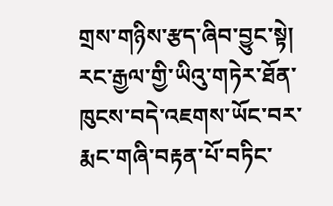གྲས་གཉིས་རྩད་ཞིབ་བྱུང་སྟེ། རང་རྒྱལ་གྱི་ཡིའུ་གཏེར་ཐོན་ཁུངས་བདེ་འཇགས་ཡོང་བར་རྨང་གཞི་བརྟན་པོ་བཏིང་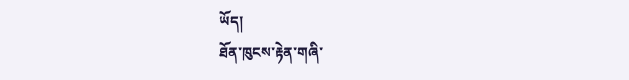ཡོད།
ཐོན་ཁུངས་རྟེན་གཞི་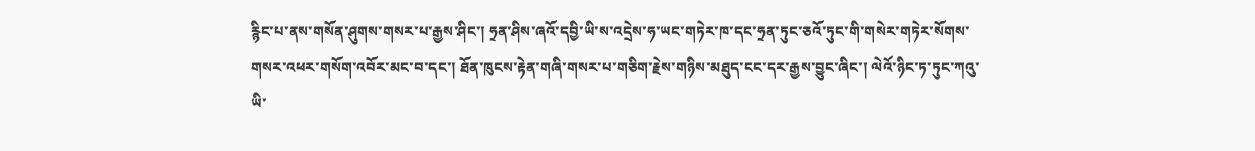རྙིང་པ་ནས་གསོན་ཤུགས་གསར་པ་རྒྱས་ཤིང་། ཧྲན་ཤིས་ཞའོ་དབྱི་ཡི་ས་འདྲེས་ཧ་ཡང་གཏེར་ཁ་དང་ཧྲན་ཏུང་ཅའོ་ཏུང་གི་གསེར་གཏེར་སོགས་གསར་འཕར་གསོག་འབོར་མང་བ་དང་། ཐོན་ཁུངས་རྟེན་གཞི་གསར་པ་གཅིག་རྗེས་གཉིས་མཐུད་ངང་དར་རྒྱས་བྱུང་ཞིང་། ལེའོ་ཉིང་ཏ་ཏུང་ཀའུ་ཡི་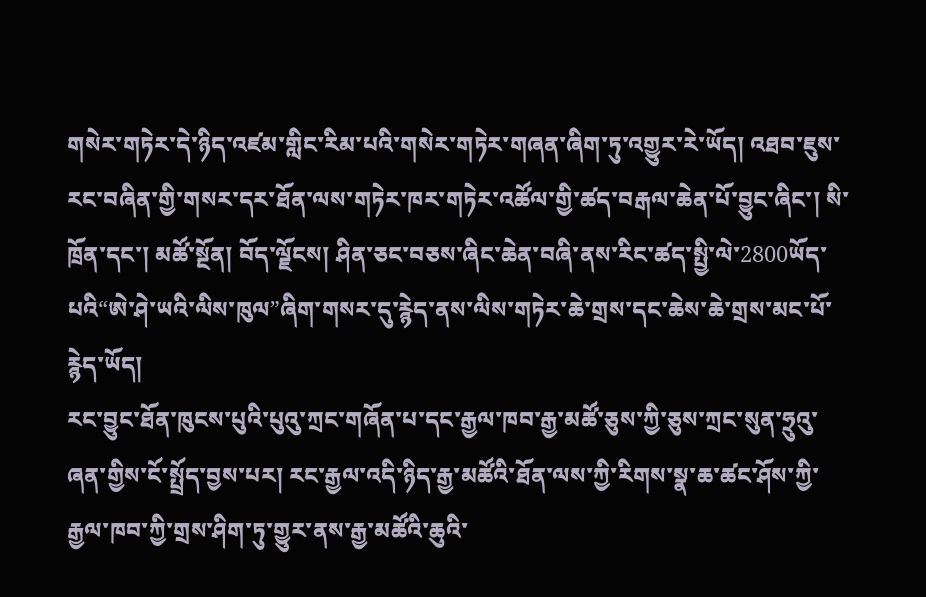གསེར་གཏེར་དེ་ཉིད་འཛམ་གླིང་རིམ་པའི་གསེར་གཏེར་གཞན་ཞིག་ཏུ་འགྱུར་རེ་ཡོད། འཐབ་ཇུས་རང་བཞིན་གྱི་གསར་དར་ཐོན་ལས་གཏེར་ཁར་གཏེར་འཚོལ་གྱི་ཚད་བརྒལ་ཆེན་པོ་བྱུང་ཞིང་། སི་ཁྲོན་དང་། མཚོ་སྔོན། བོད་ལྗོངས། ཤིན་ཅང་བཅས་ཞིང་ཆེན་བཞི་ནས་རིང་ཚད་སྤྱི་ལེ་2800ཡོད་པའི“ཨེ་ཤེ་ཡའི་ལིས་ཁུལ”ཞིག་གསར་དུ་རྙེད་ནས་ལིས་གཏེར་ཆེ་གྲས་དང་ཆེས་ཆེ་གྲས་མང་པོ་རྙེད་ཡོད།
རང་བྱུང་ཐོན་ཁུངས་པུའི་པུའུ་ཀྲང་གཞོན་པ་དང་རྒྱལ་ཁབ་རྒྱ་མཚོ་ཅུས་ཀྱི་ཅུས་ཀྲང་སུན་ཧྲུའུ་ཞན་གྱིས་ངོ་སྤྲོད་བྱས་པར། རང་རྒྱལ་འདི་ཉིད་རྒྱ་མཚོའི་ཐོན་ལས་ཀྱི་རིགས་སྣ་ཆ་ཚང་ཤོས་ཀྱི་རྒྱལ་ཁབ་ཀྱི་གྲས་ཤིག་ཏུ་གྱུར་ནས་རྒྱ་མཚོའི་ཆུའི་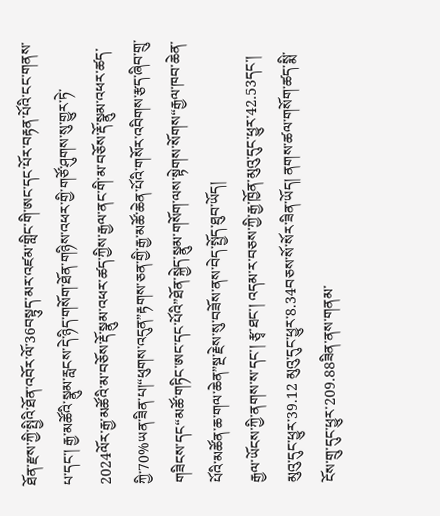ཐོན་རྫས་ཀྱི་སྤྱིའི་ཐོན་འབོར་ལོ་36བསྟུད་མར་འཛམ་གླིང་གི་ཨང་དང་པོར་བརྟན་པོའི་ངང་གནས་པ་དང་། རྒྱ་མཚོའི་སྣུམ་རླངས་དེ་ཉིད་གསོག་ཐོན་གཉིས་འཕར་གྱི་གཙོ་ཤུགས་སུ་གྱུར་ཏེ་2024ལོར་རྒྱ་མཚོའི་མ་བཅོས་རྡོ་སྣུམ་འཕར་ཚད་ཀྱིས་རྒྱལ་ནང་གི་མ་བཅོས་རྡོ་སྣུམ་འཕར་ཚད་ཀྱི་70%ཡན་ཟིན་པ།“ཕུགས་འདུན”རྟགས་ཅན་གྱི་རྒྱ་མཚོ་ཆེན་པོའི་གསོར་འབིགས་རྩད་ཞིབ་གྲུ་གཟིངས་དང“མཚོ་གཏིང་ཨང་དང་པོའི”ཐོན་སྐྱེད་སྣུམ་གསོག་ལས་སྟེགས་སོགས“རྒྱལ་ཁབ་ཆེན་པོའི་མཚོན་ཆ་གལ་ཆེན”སྔ་རྗེས་སུ་བཟོས་ནས་བེད་སྤྱོད་ཐུབ་ཡོད།
རྒྱལ་ཡོངས་ཀྱི་ནགས་ས་དང་། རྩྭ་ཐང་། འདམ་ར་བཅས་ཀྱི་རྒྱ་ཁྱོན་མུའུ་དུང་ཕྱུར་42.53དང་། མུའུ་དུང་ཕྱུར་39.12 མུའུ་དུང་ཕྱུར་8.34བཅས་སོ་སོར་ཟིན་ཡོད། ནགས་ཚལ་གསོག་ཚད་སྨི་ངོས་གྲུ་དུང་ཕྱུར་209.88ཟིན་ནས་གནམ་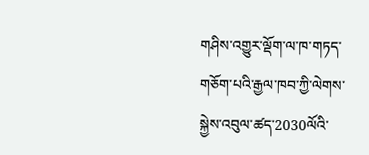གཤིས་འགྱུར་ལྡོག་ལ་ཁ་གཏད་གཅོག་པའི་རྒྱལ་ཁབ་ཀྱི་ལེགས་སྐྱེས་འབུལ་ཚད་2030ལོའི་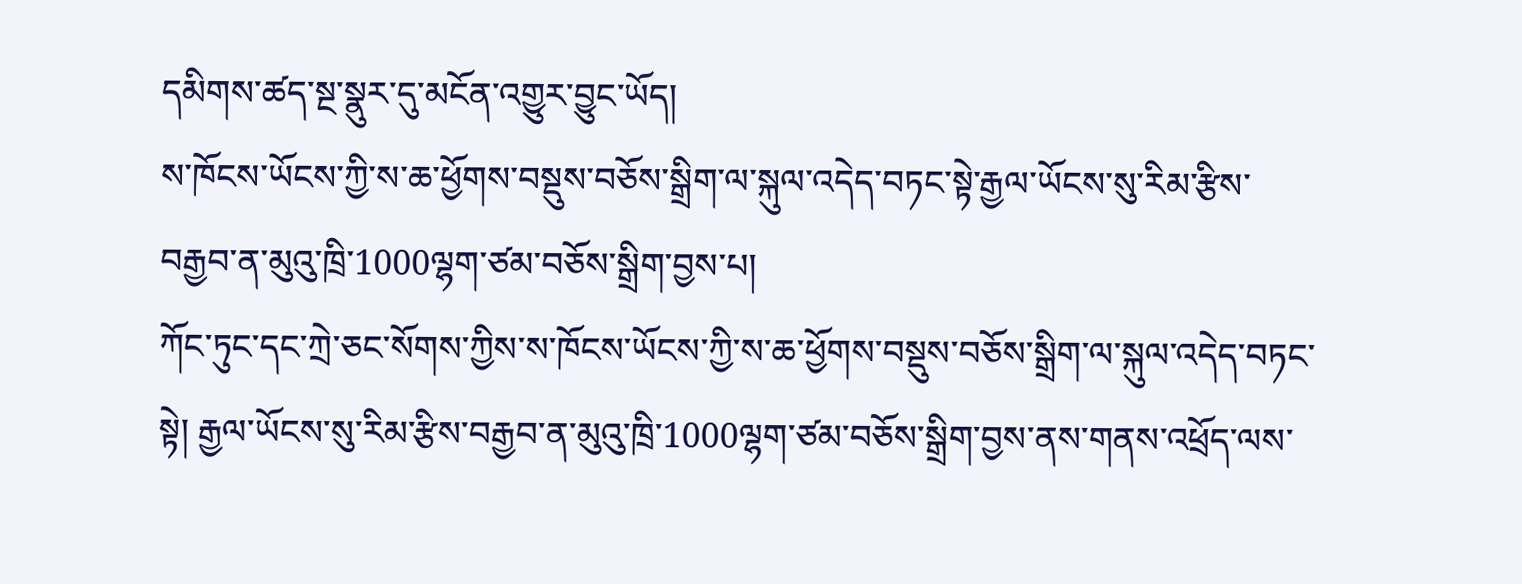དམིགས་ཚད་སྔ་སྣུར་དུ་མངོན་འགྱུར་བྱུང་ཡོད།
ས་ཁོངས་ཡོངས་ཀྱི་ས་ཆ་ཕྱོགས་བསྡུས་བཅོས་སྒྲིག་ལ་སྐུལ་འདེད་བཏང་སྟེ་རྒྱལ་ཡོངས་སུ་རིམ་རྩིས་བརྒྱབ་ན་མུའུ་ཁྲི་1000ལྷག་ཙམ་བཅོས་སྒྲིག་བྱས་པ།
ཀོང་ཏུང་དང་ཀྲེ་ཅང་སོགས་ཀྱིས་ས་ཁོངས་ཡོངས་ཀྱི་ས་ཆ་ཕྱོགས་བསྡུས་བཅོས་སྒྲིག་ལ་སྐུལ་འདེད་བཏང་སྟེ། རྒྱལ་ཡོངས་སུ་རིམ་རྩིས་བརྒྱབ་ན་མུའུ་ཁྲི་1000ལྷག་ཙམ་བཅོས་སྒྲིག་བྱས་ནས་གནས་འཕྲོད་ལས་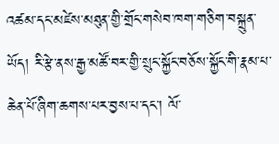འཚམ་དང་མཛེས་མཐུན་གྱི་གྲོང་གསེབ་ཁག་གཅིག་བསྐྲུན་ཡོད། རི་རྩེ་ནས་རྒྱ་མཚོ་བར་གྱི་སྲུང་སྐྱོང་བཅོས་སྐྱོང་གི་རྣམ་པ་ཆེན་པོ་ཞིག་ཆགས་པར་བྱས་པ་དང་། ལོ་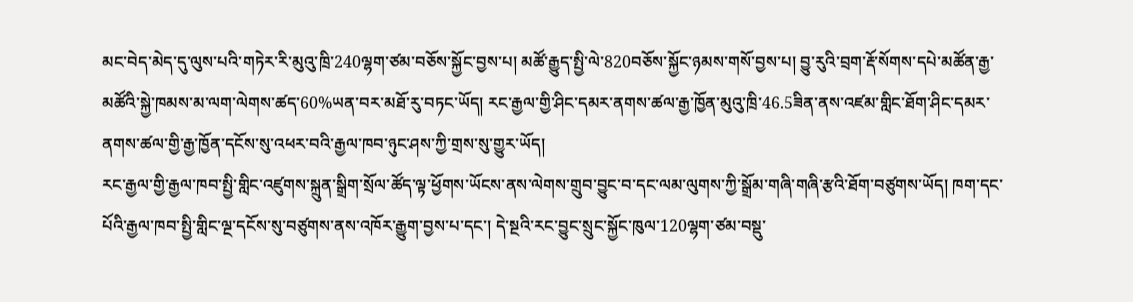མང་བེད་མེད་དུ་ལུས་པའི་གཏེར་རི་མུའུ་ཁྲི་240ལྷག་ཙམ་བཅོས་སྐྱོང་བྱས་པ། མཚོ་རྒྱུད་སྤྱི་ལེ་820བཅོས་སྐྱོང་ཉམས་གསོ་བྱས་པ། བྱུ་རུའི་བྲག་རྡོ་སོགས་དཔེ་མཚོན་རྒྱ་མཚོའི་སྐྱེ་ཁམས་མ་ལག་ལེགས་ཚད་60%ཡན་བར་མཐོ་རུ་བཏང་ཡོད། རང་རྒྱལ་གྱི་ཤིང་དམར་ནགས་ཚལ་རྒྱ་ཁྱོན་མུའུ་ཁྲི་46.5ཟིན་ནས་འཛམ་གླིང་ཐོག་ཤིང་དམར་ནགས་ཚལ་གྱི་རྒྱ་ཁྱོན་དངོས་སུ་འཕར་བའི་རྒྱལ་ཁབ་ཉུང་ཤས་ཀྱི་གྲས་སུ་གྱུར་ཡོད།
རང་རྒྱལ་གྱི་རྒྱལ་ཁབ་སྤྱི་གླིང་འཛུགས་སྐྲུན་སྒྲིག་སྲོལ་ཚོད་ལྟ་ཕྱོགས་ཡོངས་ནས་ལེགས་གྲུབ་བྱུང་བ་དང་ལམ་ལུགས་ཀྱི་སྒྲོམ་གཞི་གཞི་རྩའི་ཐོག་བཙུགས་ཡོད། ཁག་དང་པོའི་རྒྱལ་ཁབ་སྤྱི་གླིང་ལྔ་དངོས་སུ་བཙུགས་ནས་འཁོར་རྒྱུག་བྱས་པ་དང་། དེ་སྔའི་རང་བྱུང་སྲུང་སྐྱོང་ཁུལ་120ལྷག་ཙམ་བསྡུ་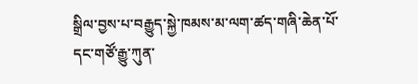སྒྲིལ་བྱས་པ་བརྒྱུད་སྐྱེ་ཁམས་མ་ལག་ཚད་གཞི་ཆེན་པོ་དང་གཙོ་རྒྱུ་ཀུན་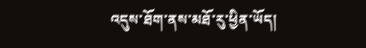འདུས་ཐོག་ནས་མཐོ་རུ་ཕྱིན་ཡོད།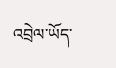འབྲེལ་ཡོད་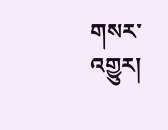གསར་འགྱུར།